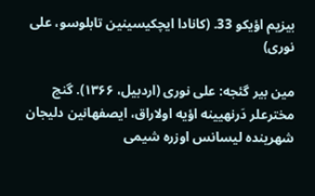بیزیم اؤیکو 33. (کانادا ایچکیسینین تابلوسو، علی نوری)

مین بیر گئجه: علی نوری (اردبیل، ۱۳۶۶). گنج مخترعلر دَرنهیینه اؤیه اولاراق، ایصفهانین دلیجان شهرینده لیسانس اوزره شیمی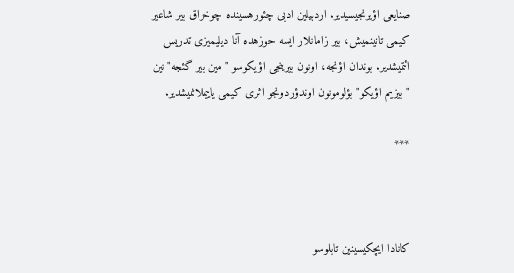صنایعی اؤیرنجیسیدیر. اردبیلین ادبی چئورهسینده چوخراق بیر شاعیر کیمی تانینمیش، بیر زامانلار ایسه حوزهده آنا دیلیمیزی تدریس ائتمیشدیر. بوندان اؤنجه، اونون بیرینجی اؤیکوسو "مین بیر گئجه"نین "بیزیم اؤیکو" بؤلومونون اوندؤردونجو اثری کیمی یاییملانمیشدیر.

***



کانادا ایچکیسینین تابلوسو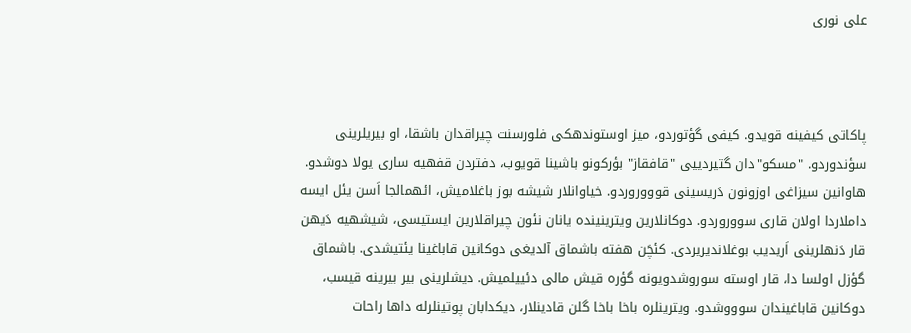علی نوری



پاکاتی کیفینه قویدو. کیفی گؤتوردو، میز اوستوندهکی فلورسنت چیراقدان باشقا، او بیریلرینی سؤندوردو. "مسکو"دان گتیردییی "قافقاز" بؤرکونو باشینا قویوب، دفتردن قفهیه ساری یولا دوشدو.
هاوانین سیزاغی اوزونون دَریسینی قوووروردو. خیاوانلار شیشه بوز باغلامیش، ائهمالجا اَسن یئل ایسه داملاردا اولان قاری سووروردو. دوکانلارین ویترینینده یانان نئون چیراقلارین ایستیسی، شیشهیه دَیهن قار دَنهلرینی اَریدیب بوغلاندیریردی. کئچَن هفته باشماق آلدیغی دوکانین قاباغینا یئتیشدی. باشماق گؤزل اولسا دا، قار اوسته سوروشدویونه گؤره قیش مالی دئییلمیش. دیشلرینی بیر بیرینه قیسب، دوکانین قاباغیندان سوووشدو. ویترینلره باخا باخا گلن قادینلار، دیکدابان پوتینلرله داها راحات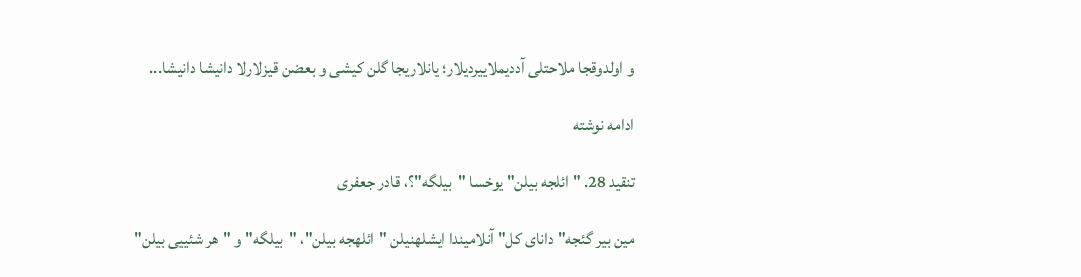و اولدوقجا ملاحتلی آددیملاییردیلار؛ یانلاریجا گلن کیشی و بعضن قیزلارلا دانیشا دانیشا...

ادامه نوشته

تنقید 28. "ائلجه بیلن" یوخسا "بیلگه"؟، قادر جعفری

مین بیر گئجه"دانای کل" آنلامیندا ایشلهنیلن "ائلهجه بیلن"، "بیلگه" و "هر شئییی بیلن"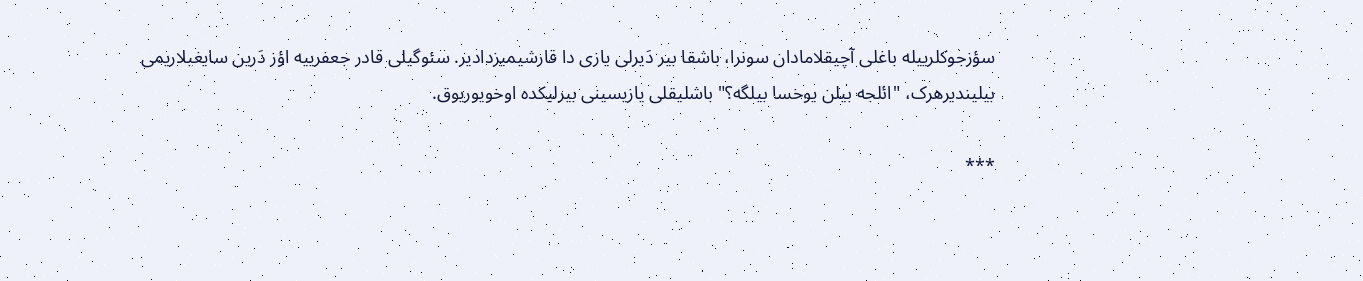سؤزجوکلرییله باغلی آچیقلامادان سونرا، باشقا بیر دَیرلی یازی دا قارشیمیزدادیر. سئوگیلی قادر جعفرییه اؤز دَرین سایغیلاریمی بیلیندیرهرک، "ائلجه بیلن یوخسا بیلگه؟" باشلیقلی یازیسینی بیرلیکده اوخویوریوق.

***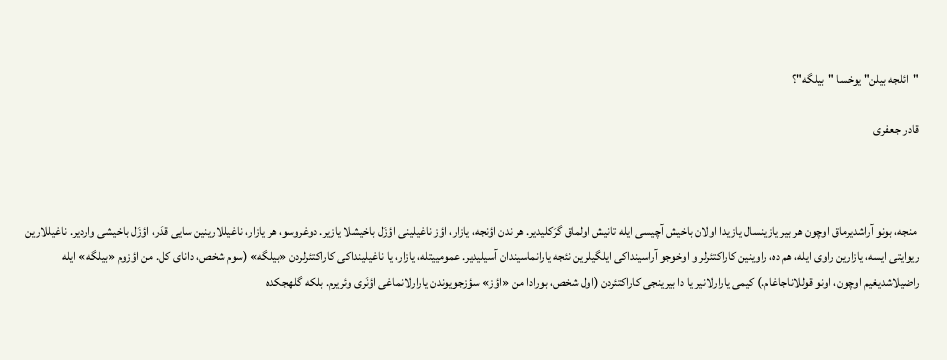"ائلجه بیلن" یوخسا "بیلگه"؟

قادر جعفری



 منجه، بونو آراشدیرماق اوچون هر بیر یازینسال یازیدا اولان باخیش آچیسی ایله تانیش اولماق گرَکلیدیر. هر ندن اؤنجه، یازار، اؤز ناغیلینی اؤزَل باخیشلا یازیر. دوغروسو، هر یازار، ناغیللارینین سایی قدَر، اؤزَل باخیشی واردیر. ناغیللارین ریوایتی ایسه، یازارین راوی ایله، هم ده، راوینین کاراکتئرلر و اوخوجو آراسینداکی ایلگیلرین نئجه یارانماسیندان آسیلیدیر. عمومییتله، یازار، یا ناغیلینداکی کاراکتئرلردن «بیلگه» (سوم شخص، دانای کل. من اؤزوم «بیلگه» ایله راضیلاشدیغیم اوچون، اونو قوللاناجاغام.) کیمی یارارلانیر یا دا بیرینجی کاراکتئردن (اول شخص، بورادا من «اؤز» سؤزجویوندن یارارلانماغی اؤنَری وئریرم. بلکه گلهجکده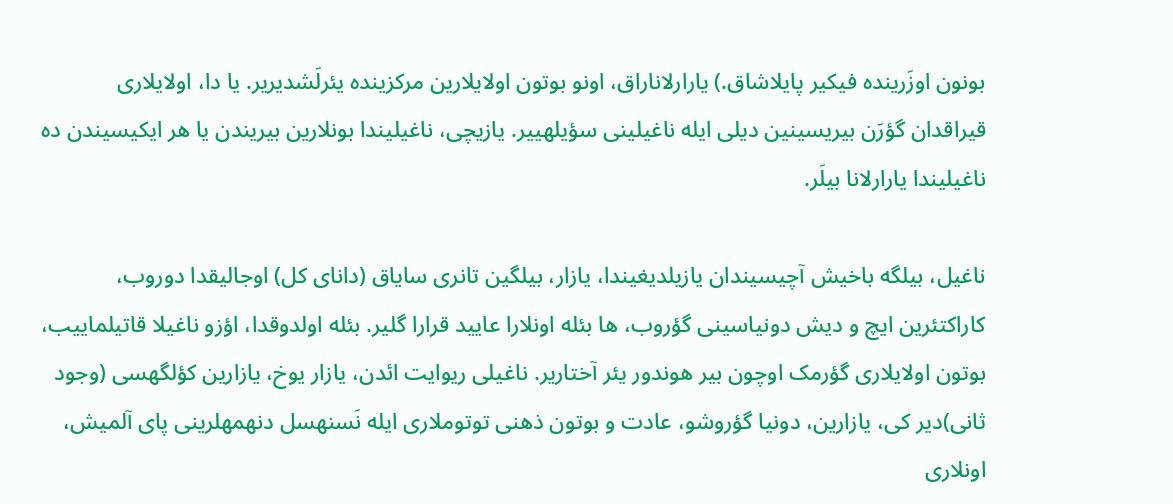بونون اوزَرینده فیکیر پایلاشاق.) یارارلاناراق، اونو بوتون اولایلارین مرکزینده یئرلَشدیریر. یا دا، اولایلاری قیراقدان گؤرَن بیریسینین دیلی ایله ناغیلینی سؤیلهییر. یازیچی، ناغیلیندا بونلارین بیریندن یا هر ایکیسیندن ده ناغیلیندا یارارلانا بیلَر.

ناغیل، بیلگه باخیش آچیسیندان یازیلدیغیندا، یازار، بیلگین تانری سایاق (دانای کل) اوجالیقدا دوروب، کاراکتئرین ایچ و دیش دونیاسینی گؤروب، ها بئله اونلارا عایید قرارا گلیر. بئله اولدوقدا، اؤزو ناغیلا قاتیلماییب، بوتون اولایلاری گؤرمک اوچون بیر هوندور یئر آختاریر. ناغیلی ریوایت ائدن، یازار یوخ، یازارین کؤلگهسی (وجود ثانی)دیر کی، یازارین، دونیا گؤروشو، عادت و بوتون ذهنی توتوملاری ایله نَسنهسل دنهمهلرینی پای آلمیش، اونلاری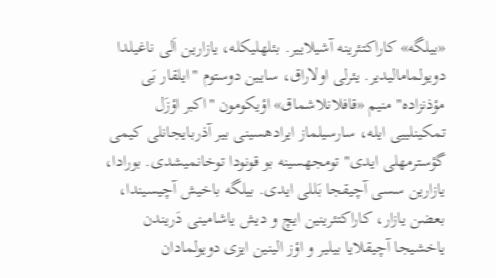«بیلگه» کاراکتئرینه آشیلاییر. بئلهلیکله، یازارین اَلی ناغیلدا دویولمامالیدیر. یئرلی اولاراق، سایین دوستوم "ایلقار بَی مؤذنزاده" منیم «قافلانلاشماق» اؤیکومون "اکبر اؤزَل تمکینلییی ایله، سارسیلماز ایرادهسینی بیر آذربایجانلی کیمی گؤسترمهلی ایدی" تومجهسینه بو قونودا توخانمیشدی. بورادا، یازارین سسی آچیقجا بَللی ایدی. بیلگه باخیش آچیسیندا، بعضن یازار، کاراکتئرینین ایچ و دیش یاشامینی دَریندن یاخشیجا آچیقلایا بیلیر و اؤز الینین ایزی دویولمادان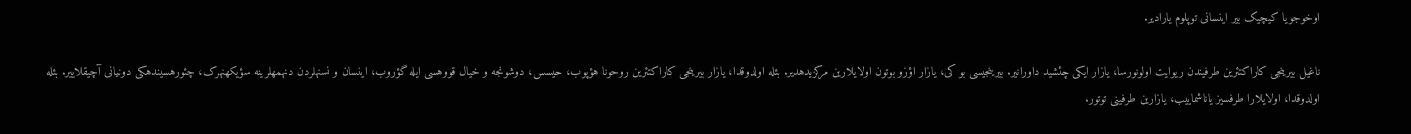اوخوجویا کیچیک بیر اینسانی توپلوم یارادیر.

ناغیل بیرینجی کاراکتئرین طرفیندن ریوایت اولونورسا، یازار ایکی چئشید داورانیر. بیرینجیسی بو کی، یازار اؤزو بوتون اولایلارین مرکزیدهدیر. بئله اولدوقدا، یازار بیرینجی کاراکتئرین روحونا هؤپوب، حیسس، دوشونجه و خیال قووهسی ایله گؤروب، اینسان و نسنهلردن دنهمهلرینه سؤیکهنهرک، چئورهسیندهکی دونیانی آچیقلاییر. بئله اولدوقدا، اولایلارا طرفسیز یاناشماییب، یازارین طرفینی توتور.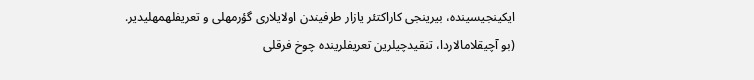ایکینجیسینده، بیرینجی کاراکتئر یازار طرفیندن اولایلاری گؤرمهلی و تعریفلهمهلیدیر. (بو آچیقلامالاردا، تنقیدچیلرین تعریفلرینده چوخ فرقلی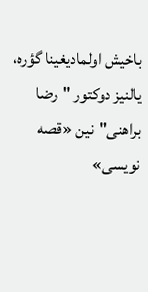باخیش اولمادیغینا گؤره، یالنیز دوکتور "رضا براهنی"نین «قصه نویسی»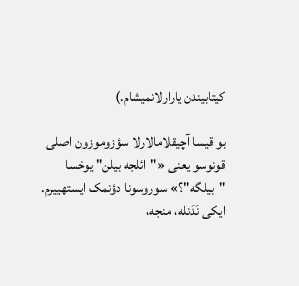کیتابیندن یارارلانمیشام.)

بو قیسا آچیقلامالارلا سؤزوموزون اصلی قونوسو یعنی «"ائلجه بیلن" یوخسا "بیلگه"؟» سوروسونا دؤنمک ایستهییرم. ایکی نَدَنله، منجه،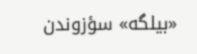«بیلگه» سؤزوندن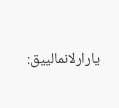یارارلانمالییق: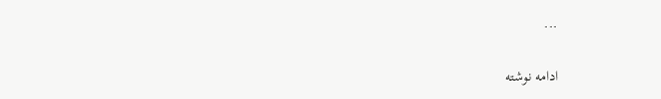...

ادامه نوشته